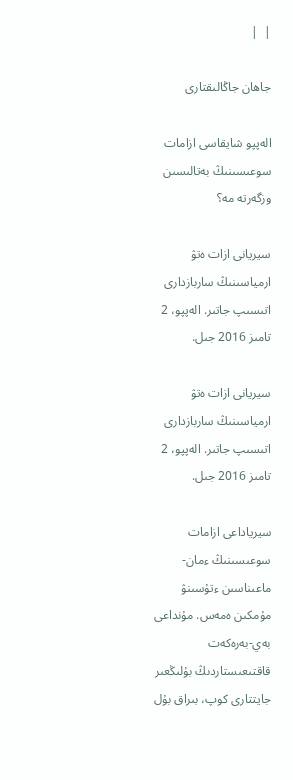|  |

جاھان جاڭالىقتارى

الەپپو شايقاسى ازامات سوعىسىنىڭ بەتالىسىن وزگەرتە مە؟

سيريانى ازات ەتۋ ارمياسىنىڭ ساربازدارى اتىسىپ جاتىر. الەپپو، 2 تامىز 2016 جىل.

سيريانى ازات ەتۋ ارمياسىنىڭ ساربازدارى اتىسىپ جاتىر. الەپپو، 2 تامىز 2016 جىل.

سيرياداعى ازامات سوعىسىنىڭ ءمان-ماعىناسىن ءتۇسىنۋ مۇمكىن ەمەس. مۇنداعى بەي-بەرەكەت قاقتىعىستاردىڭ بۇلىڭعىر جايتتارى كوپ، بىراق بۇل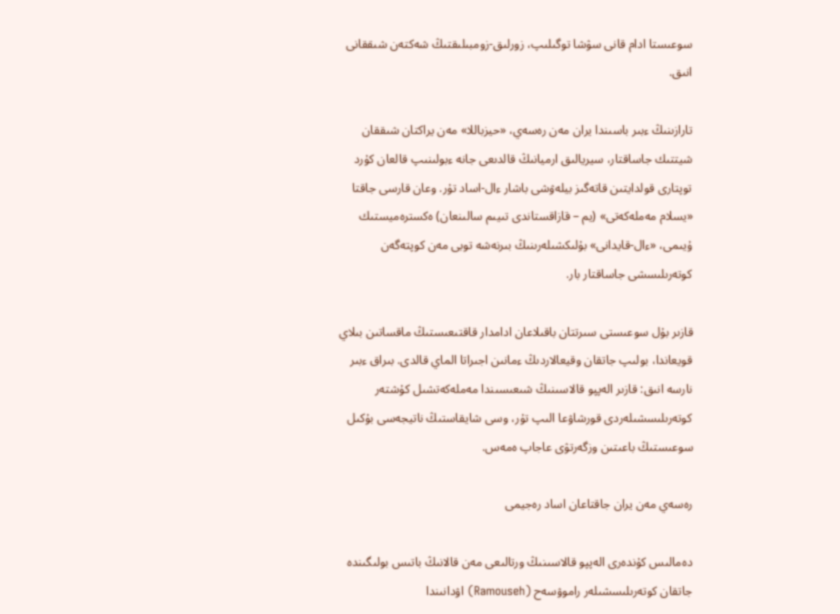سوعىستا ادام قانى سۋشا توگىلىپ، زورلىق-زومبىلىقتىڭ شەكتەن شىققانى انىق.

تارازىنىڭ ءبىر باسىندا يران مەن رەسەي، «حيزباللا» مەن يراكتان شىققان شيتتىك جاساقتار، سيريالىق ارميانىڭ قالدىعى جانە ءبولىنىپ قالعان كۇرد توپتارى قولدايتىن قاتەگىز بيلەۋشى باشار ءال-اساد تۇر. وعان قارسى جاقتا «يسلام مەملەكەتى» (يم – قازاقستاندى تىيىم سالىنعان) ەكسترەميستىك ۇيىمى، «ءال-قايدانى» بۇلىكشىلەرىنىڭ بىرنەشە توبى مەن كوپتەگەن كوتەرىلىسشى جاساقتار بار.

قازىر بۇل سوعىستى سىرتتان باقىلاعان ادامدار قاقتىعىستىڭ ماقساتىن بىلاي قويعاندا، بولىپ جاتقان وقيعالاردىڭ ءمانىن اجىراتا الماي قالدى. بىراق ءبىر نارسە انىق: قازىر الەپپو قالاسىنىڭ شىعىسىندا مەملەكەتشىل كۇشتەر كوتەرىلىسشىلەردى قورشاۋعا الىپ تۇر، وسى شايقاستىڭ ناتيجەسى بۇكىل سوعىستىڭ باعىتىن وزگەرتۋى عاجاپ ەمەس.

رەسەي مەن يران جاقتاعان اساد رەجيمى

دەمالىس كۇندەرى الەپپو قالاسىنىڭ ورتالىعى مەن قالانىڭ باتىس بولىگىندە جاتقان كوتەرىلىسشىلەر راموۋسەح (Ramouseh) اۋدانىندا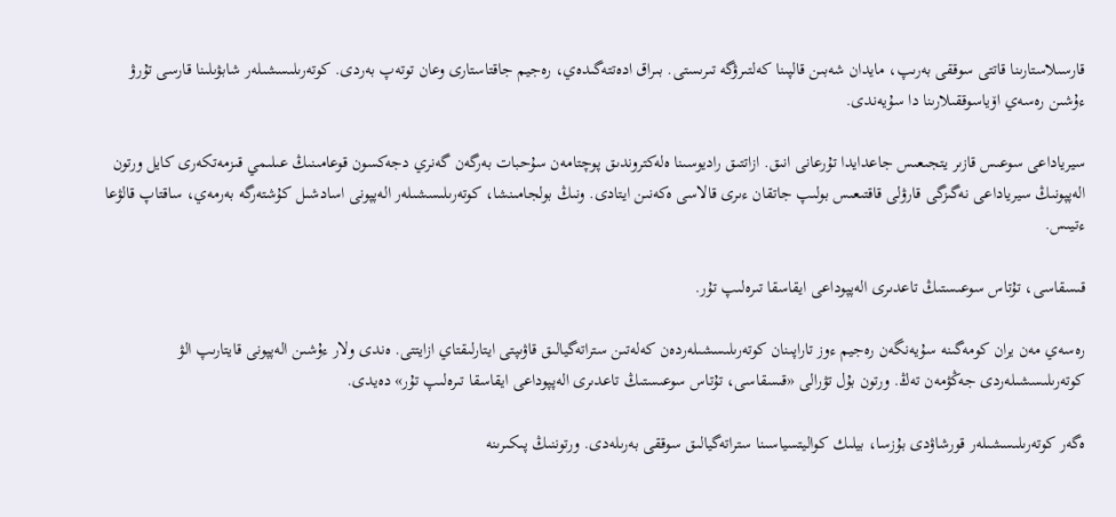قارسىلاستارىنا قاتتى سوققى بەرىپ، مايدان شەبىن قالپىنا كەلتىرۋگە تىرىستى. بىراق ادەتتەگىدەي، رەجيم جاقتاستارى وعان توتەپ بەردى. كوتەرىلىسشىلەر شابۋىلىنا قارسى تۇرۋ ءۇشىن رەسەي اۆياسوققىلارىنا دا سۇيەندى.

سيرياداعى سوعىس قازىر يتجىعىس جاعدايدا تۇرعانى انىق. ازاتتىق راديوسىنا ەلەكتروندىق پوچتامەن سۇحبات بەرگەن گەنري دجەكسون قوعامىنىڭ عىلىمي قىزمەتكەرى كايل ورتون الەپپونىڭ سيرياداعى نەگىزگى قارۋلى قاقتىعىس بولىپ جاتقان ءىرى قالاسى ەكەنىن ايتادى. ونىڭ بولجامىنشا، كوتەرىلىسشىلەر الەپپونى اسادشىل كۇشتەرگە بەرمەي، ساقتاپ قالۋعا ءتيىس.

قىسقاسى، تۇتاس سوعىستىڭ تاعدىرى الەپپوداعى ايقاسقا تىرەلىپ تۇر.

رەسەي مەن يران كومەگىنە سۇيەنگەن رەجيم ءوز تاراپىنان كوتەرىلىسشىلەردەن كەلەتىن ستراتەگيالىق قاۋىپتى ايتارلىقتاي ازايتتى. ەندى ولار ءۇشىن الەپپونى قايتارىپ الۋ كوتەرىلىسشىلەردى جەڭۋمەن تەڭ. ورتون بۇل تۋرالى «قىسقاسى، تۇتاس سوعىستىڭ تاعدىرى الەپپوداعى ايقاسقا تىرەلىپ تۇر» دەيدى.

ەگەر كوتەرىلىسشىلەر قورشاۋدى بۇزسا، بيلىك كواليتسياسىنا ستراتەگيالىق سوققى بەرىلەدى. ورتوننىڭ پىكىرىنە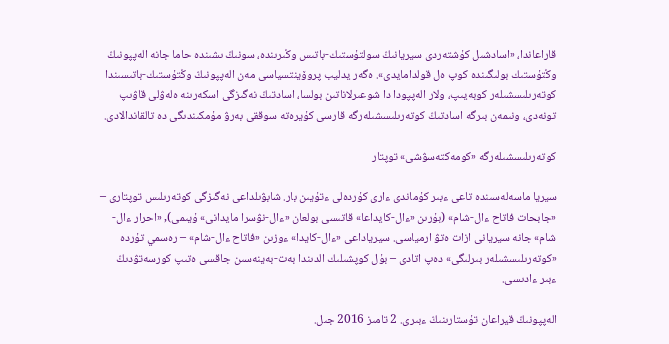قاراعاندا، «اسادشىل كۇشتەردى سيريانىڭ سولتۇستىك-باتىس وڭىرىندە، سونىڭ ىشىندە حاما جانە الەپپونىڭ وڭتۇستىك بولىگىندە كوپ ەل قولدامايدى». ەگەر يدليب پروۆينتسياسى مەن الەپپونىڭ وڭتۇستىك-باتىسىندا كوتەرىلىسشىلەر كوبەيىپ، ولار الەپپودا دا شوعىرلاناتىن بولسا، اسادتىڭ نەگىزگى اسكەرىنە ەلەۋلى قاۋىپ تونەدى، ونىمەن بىرگە اسادتىڭ كوتەرىلىسشىلەرگە قارسى كۇيرەتە سوققى بەرۋ مۇمكىندىگى دە تالقاندالادى.

كوتەرىلىسشىلەرگە «كومەكتەسۋشى» توپتار

سيريا ماسەلەسىندە تاعى ءبىر كۇماندى ءارى كۇردەلى ءتۇيىن بار. شابۋىلداعى نەگىزگى كوتەرىلىس توپتارى – «جابحات فاتاح ءال-شام» (بۇرىن «ءال-كايداعا» قاتىسى بولعان «ءال-نۋسرا مايدانى» ۇيىمى), «احرار ءال-شام» جانە سيريانى ازات ەتۋ ارمياسى. سيرياداعى «ءال-كايدا» ءوزىن «فاتاح ءال-شام» – رەسمي تۇردە «كوتەرىلىسشىلەر بىرلىگى» دەپ اتادى – بۇل كوپشىلىك الدىندا بەت-بەينەسىن جاقسى ەتىپ كورسەتۋدىڭ ءبىر ءادىسى.

الەپپونىڭ قيراعان تۇستارىنىڭ ءبىرى. 2 تامىز 2016 جىل.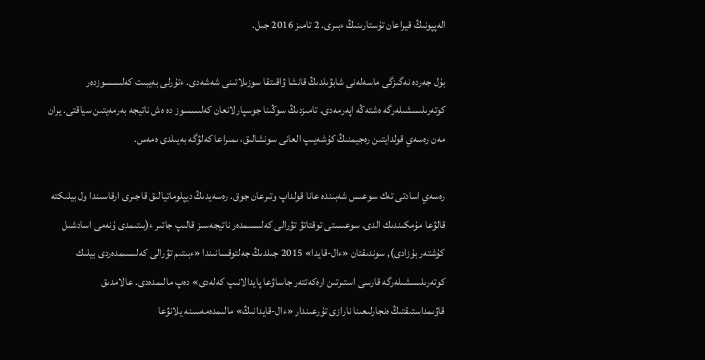الەپپونىڭ قيراعان تۇستارىنىڭ ءبىرى. 2 تامىز 2016 جىل.

بۇل جەردە نەگىزگى ماسەلەنى شابۋىلدىڭ قانشا ۋاقىتقا سوزىلاتىنى شەشەدى. ءتۇرلى بەيبىت كەلىسسوزدەر كوتەرىلىسشىلەرگە ەشتەڭە اپەرمەدى. تامىزدىڭ سوڭىنا جوسپارلانعان كەلىسسوز دە ەش ناتيجە بەرمەيتىن سياقتى. يران مەن رەسەي قولدايتىن رەجيمنىڭ كۇشەيىپ العانى سونشالىق، ىمىراعا كەلۋگە بەيىلدى ەمەس.

رەسەي اسادتى تەك سوعىس شەبىندە عانا قولداپ وتىرعان جوق. رەسەيدىڭ ديپلوماتيالىق قاجىرى ارقاسىندا ول بيلىكتە قالۋعا مۇمكىندىك الدى. سوعىستى توقتاتۋ تۋرالى كەلىسىمدەر ناتيجەسىز قالىپ جاتىر ء(بىتىمدى ۇنەمى اسادشىل كۇشتەر بۇزادى), سوندىقتان «ءال-قايدا» 2015 جىلدىڭ جەلتوقسانىندا «ءبىتىم تۋرالى كەلىسىمدەردى بيلىك كوتەرىلىسشىلەرگە قارسى استىرتىن ارەكەتتەر جاساۋعا پايدالانىپ كەلەدى» دەپ مالىمدەدى. عالامدىق قاۋىمداستىقتىڭ ەنجارلىعىنا نارازى تۇرعىندار «ءال-قايدانىڭ» مالىمدەمەسىنە يلانۋعا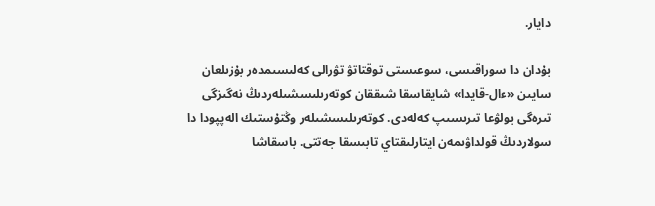دايار.

بۇدان دا سوراقىسى، سوعىستى توقتاتۋ تۋرالى كەلىسىمدەر بۇزىلعان سايىن «ءال-قايدا» شايقاسقا شىققان كوتەرىلىسشىلەردىڭ نەگىزگى تىرەگى بولۋعا تىرىسىپ كەلەدى. كوتەرىلىسشىلەر وڭتۇستىك الەپپودا دا سولاردىڭ قولداۋىمەن ايتارلىقتاي تابىسقا جەتتى. باسقاشا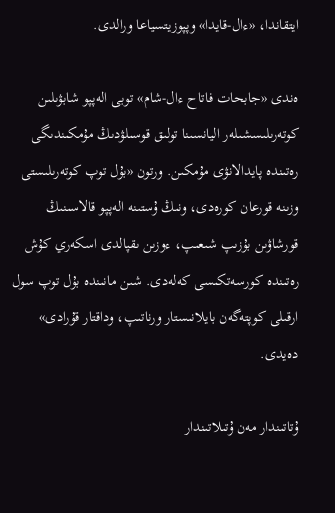ايتقاندا، «ءال-قايدا» وپپوزيتسياعا ورالدى.

ەندى «جابحات فاتاح ءال-شام» توبى الەپپو شابۋىلىن كوتەرىلىسشىلەر اليانسىنا تولىق قوسىلۋدىڭ مۇمكىندىگى رەتىندە پايدالانۋى مۇمكىن. ورتون «بۇل توپ كوتەرىلىستى وزىنە قورعان كورەدى، ونىڭ ۇستىنە الەپپو قالاسىنىڭ قورشاۋىن بۇزىپ شىعىپ، ءوزىن ىقپالدى اسكەري كۇش رەتىندە كورسەتكىسى كەلەدى. شىن مانىندە بۇل توپ سول ارقىلى كوپتەگەن بايلانىستار ورناتىپ، وداقتار قۇرادى» دەيدى.

ۇتاتىندار مەن ۇتىلاتىندار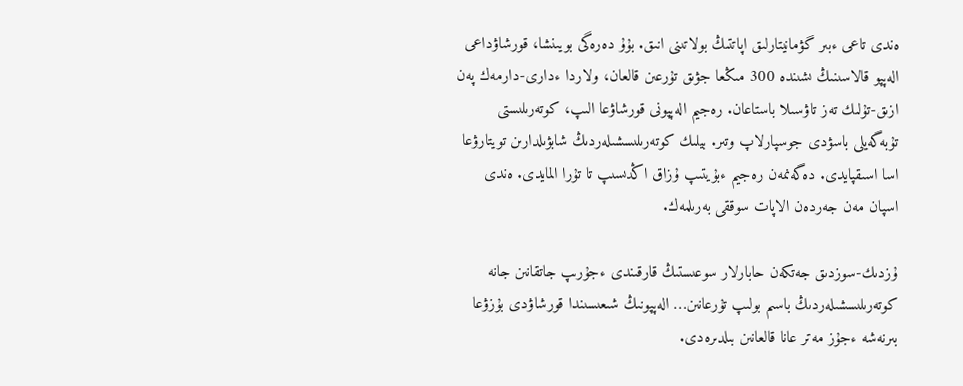ەندى تاعى ءبىر گۋمانيتارلىق اپاتتىڭ بولاتىنى انىق. بۇۇ دەرەگى بويىنشا، قورشاۋداعى الەپپو قالاسىنىڭ ىشىندە 300 مىڭعا جۋىق تۇرعىن قالعان، ولاردا ءدارى-دارمەك پەن ازىق-تۇلىك تەز تاۋسىلا باستاعان. رەجيم الەپپونى قورشاۋعا الىپ، كوتەرىلىستى تۇبەگەيلى باسۋدى جوسپارلاپ وتىر. بيلىك كوتەرىلىسشىلەردىڭ شابۋىلدارىن تويتارۋعا اسا اسىقپايدى. دەگەنمەن رەجيم ءبۇيتىپ ۇزاق اڭدىسىپ تا تۇرا المايدى. ەندى اسپان مەن جەردەن الاپات سوققى بەرىلمەك.

ۇزدىك-سوزدىق جەتكەن حابارلار سوعىستىڭ قارقىندى ءجۇرىپ جاتقانىن جانە كوتەرىلىسشىلەردىڭ باسىم بولىپ تۇرعانىن… الەپپونىڭ شىعىسىندا قورشاۋدى بۇزۋعا بىرنەشە ءجۇز مەتر عانا قالعانىن بىلدىرەدى.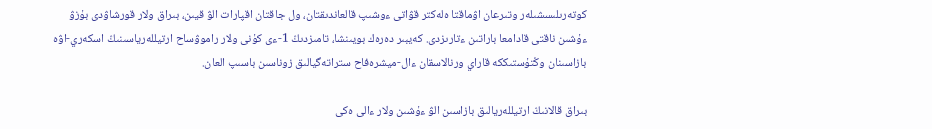كوتەرىلىسشىلەر وتىرعان اۋماقتا ەلەكتر قۋاتى ءوشىپ قالعاندىقتان، ول جاقتان اقپارات الۋ قيىن، بىراق ولار قورشاۋدى بۇزۋ ءۇشىن ناقتى قادامعا باراتىن ءتارىزدى. كەيبىر دەرەك بويىنشا، تامىزدىڭ 1-ءى كۇنى ولار راموۋساح ارتيللەرياسىنىڭ اسكەري-اۋە بازاسىنان وڭتۇستىككە قاراي ورنالاسقان ءال-ميشرەفاح ستراتەگيالىق زوناسىن باسىپ العان.

بىراق قالانىڭ ارتيللەريالىق بازاسىن الۋ ءۇشىن ولار ءالى ەكى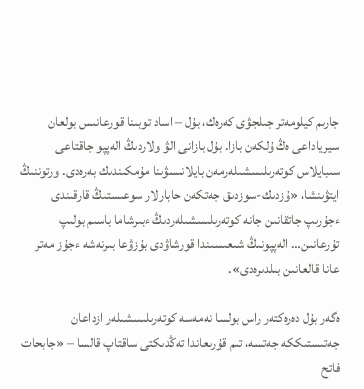جارىم كيلومەتر جىلجۋى كەرەك، بۇل – اساد توبىنا قورعانىس بولعان سيرياداعى ەڭ ۇلكەن بازا. بۇل بازانى الۋ ولاردىڭ الەپپو جاقتاعى سىبايلاس كوتەرىلىسشىلەرمەن بايلانىسۋىنا مۇمكىندىك بەرەدى. ورتوننىڭ ايتۋىنشا، «ۇزدىك-سوزدىق جەتكەن حابارلار سوعىستىڭ قارقىندى ءجۇرىپ جاتقانىن جانە كوتەرىلىسشىلەردىڭ ءبىرشاما باسىم بولىپ تۇرعانىن… الەپپونىڭ شىعىسىندا قورشاۋدى بۇزۋعا بىرنەشە ءجۇز مەتر عانا قالعانىن بىلدىرەدى».

ەگەر بۇل دەرەكتەر راس بولسا نەمەسە كوتەرىلىسشىلەر ازداعان جەتىستىككە جەتسە، تىم قۇرىعاندا تەڭدىكتى ساقتاپ قالسا – «جابحات فاتح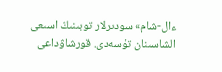ءال-شام» سودىرلار توبىنىڭ اسىعى الشاسىنان تۇسەدى. قورشاۋداعى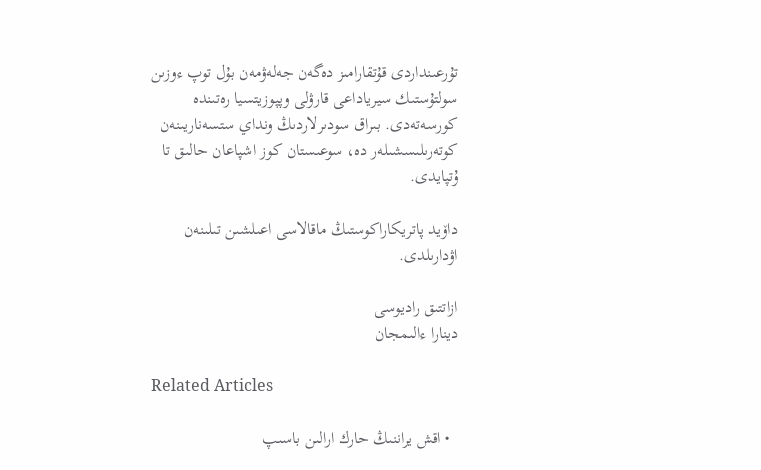تۇرعىنداردى قۇتقارامىز دەگەن جەلەۋمەن بۇل توپ ءوزىن سولتۇستىك سيرياداعى قارۋلى وپپوزيتسيا رەتىندە كورسەتەدى. بىراق سودىرلاردىڭ ونداي ستسەناريىنەن كوتەرىلىسشىلەر دە، سوعىستان كوز اشپاعان حالىق تا ۇتپايدى.

داۆيد پاتريكاراكوستىڭ ماقالاسى اعىلشىن تىلىنەن اۋدارىلدى.

ازاتتىق راديوسى
دينارا ءالىمجان

Related Articles

  • اقش يراننىڭ حارك ارالىن باسىپ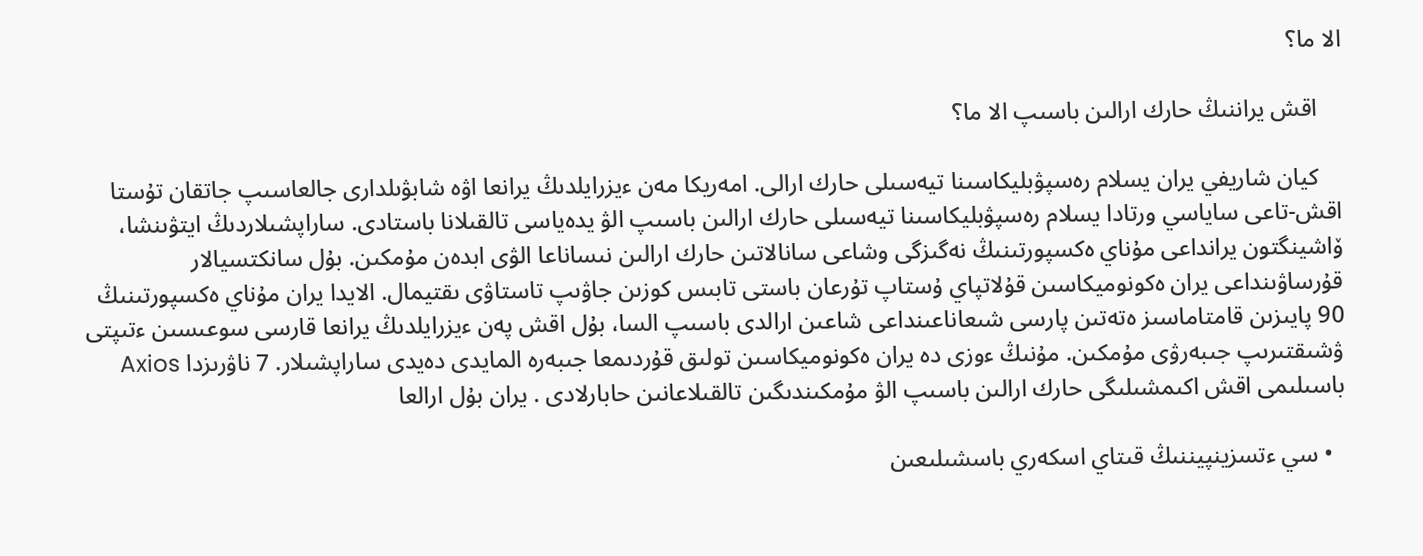الا ما؟

    اقش يراننىڭ حارك ارالىن باسىپ الا ما؟

    كيان شاريفي يران يسلام رەسپۋبليكاسىنا تيەسىلى حارك ارالى. امەريكا مەن ءيزرايلدىڭ يرانعا اۋە شابۋىلدارى جالعاسىپ جاتقان تۇستا اقش-تاعى ساياسي ورتادا يسلام رەسپۋبليكاسىنا تيەسىلى حارك ارالىن باسىپ الۋ يدەياسى تالقىلانا باستادى. ساراپشىلاردىڭ ايتۋىنشا، ۆاشينگتون يرانداعى مۇناي ەكسپورتىنىڭ نەگىزگى وشاعى سانالاتىن حارك ارالىن نىساناعا الۋى ابدەن مۇمكىن. بۇل سانكتسيالار قۇرساۋىنداعى يران ەكونوميكاسىن قۇلاتپاي ۇستاپ تۇرعان باستى تابىس كوزىن جاۋىپ تاستاۋى ىقتيمال. الايدا يران مۇناي ەكسپورتىنىڭ 90 پايىزىن قامتاماسىز ەتەتىن پارسى شىعاناعىنداعى شاعىن ارالدى باسىپ السا، بۇل اقش پەن ءيزرايلدىڭ يرانعا قارسى سوعىسىن ءتىپتى ۋشىقتىرىپ جىبەرۋى مۇمكىن. مۇنىڭ ءوزى دە يران ەكونوميكاسىن تولىق قۇردىمعا جىبەرە المايدى دەيدى ساراپشىلار. 7 ناۋرىزدا Axios باسىلىمى اقش اكىمشىلىگى حارك ارالىن باسىپ الۋ مۇمكىندىگىن تالقىلاعانىن حابارلادى . يران بۇل ارالعا

  • سي ءتسزينپيننىڭ قىتاي اسكەري باسشىلىعىن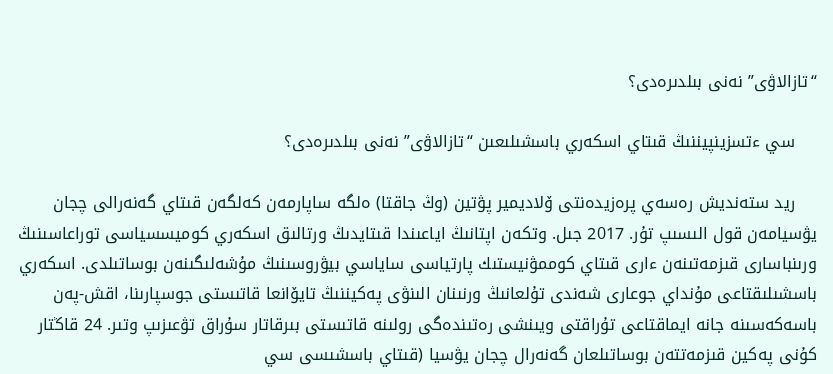“تازالاۋى” نەنى بىلدىرەدى؟

    سي ءتسزينپيننىڭ قىتاي اسكەري باسشىلىعىن “تازالاۋى” نەنى بىلدىرەدى؟

    ريد ستەنديش رەسەي پرەزيدەنتى ۆلاديمير پۋتين (وڭ جاقتا) ەلگە ساپارمەن كەلگەن قىتاي گەنەرالى چجان يۋسيامەن قول الىسىپ تۇر. 2017 جىل. وتكەن اپتانىڭ اياعىندا قىتايدىڭ ورتالىق اسكەري كوميسسياسى توراعاسىنىڭ ورىنباسارى قىزمەتىنەن ءارى قىتاي كوممۋنيستىك پارتياسى ساياسي بيۋروسىنىڭ مۇشەلىگىنەن بوساتىلدى. اسكەري باسشىلىقتاعى مۇنداي جوعارى شەندى تۇلعانىڭ ورنىنان الىنۋى پەكيننىڭ تايۆانعا قاتىستى جوسپارىنا، اقش-پەن باسەكەسىنە جانە ايماقتاعى تۇراقتى ويىنشى رەتىندەگى رولىنە قاتىستى بىرقاتار سۇراق تۋعىزىپ وتىر. 24 قاڭتار كۇنى پەكين قىزمەتتەن بوساتىلعان گەنەرال چجان يۋسيا (قىتاي باسشىسى سي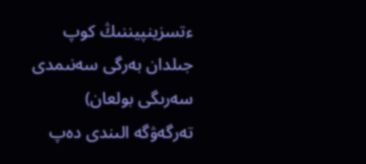ءتسزينپيننىڭ كوپ جىلدان بەرگى سەنىمدى سەرىگى بولعان) تەرگەۋگە الىندى دەپ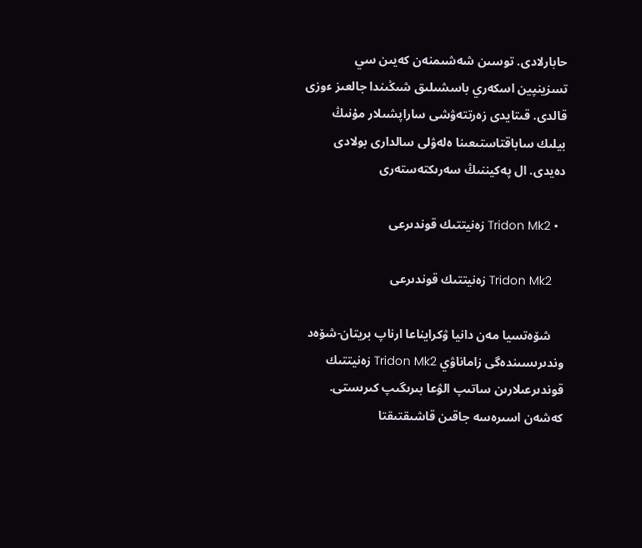حابارلادى. توسىن شەشىمنەن كەيىن سي تسزينپين اسكەري باسشىلىق شىڭىندا جالعىز ءوزى قالدى. قىتايدى زەرتتەۋشى ساراپشىلار مۇنىڭ بيلىك ساباقتاستىعىنا ەلەۋلى سالدارى بولادى دەيدى. ال پەكيننىڭ سەرىكتەستەرى

  • Tridon Mk2 زەنيتتىك قوندىرعى

    Tridon Mk2 زەنيتتىك قوندىرعى

    شۆەتسيا مەن دانيا ۋكرايناعا ارناپ بريتان-شۆەد وندىرىسىندەگى زاماناۋي Tridon Mk2 زەنيتتىك قوندىرعىلارىن ساتىپ الۋعا بىرىگىپ كىرىستى. كەشەن اسىرەسە جاقىن قاشىقتىقتا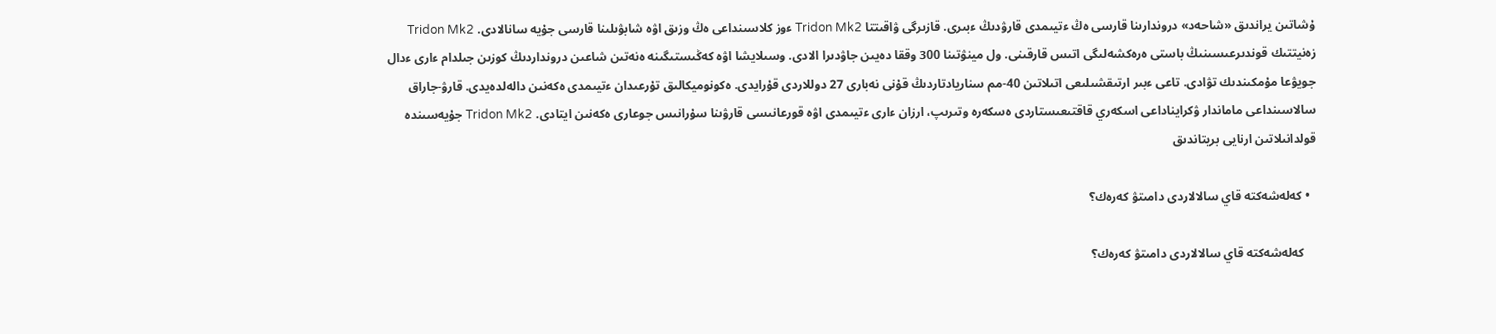ۇشاتىن يراندىق «شاحەد» دروندارىنا قارسى ەڭ ءتيىمدى قارۋدىڭ ءبىرى. قازىرگى ۋاقىتتا Tridon Mk2 ءوز كلاسىنداعى ەڭ وزىق اۋە شابۋىلىنا قارسى جۇيە سانالادى. Tridon Mk2 زەنيتتىك قوندىرعىسىنىڭ باستى ەرەكشەلىگى اتىس قارقىنى. ول مينۋتىنا 300 وققا دەيىن جاۋدىرا الادى. وسىلايشا اۋە كەڭىستىگىنە ەنەتىن شاعىن درونداردىڭ كوزىن جىلدام ءارى ءدال جويۋعا مۇمكىندىك تۋادى. تاعى ءبىر ارتىقشىلىعى اتىلاتىن 40-مم سناريادتاردىڭ قۇنى نەبارى 27 دوللاردى قۇرايدى. ەكونوميكالىق تۇرعىدان ءتيىمدى ەكەنىن دالەلدەيدى. قارۋ-جاراق سالاسىنداعى ماماندار ۋكرايناداعى اسكەري قاقتىعىستاردى ەسكەرە وتىرىپ، ارزان ءارى ءتيىمدى اۋە قورعانىسى قارۋىنا سۇرانىس جوعارى ەكەنىن ايتادى. Tridon Mk2 جۇيەسىندە قولدانىلاتىن ارنايى بريتاندىق

  • كەلەشەكتە قاي سالالاردى دامىتۋ كەرەك؟

    كەلەشەكتە قاي سالالاردى دامىتۋ كەرەك؟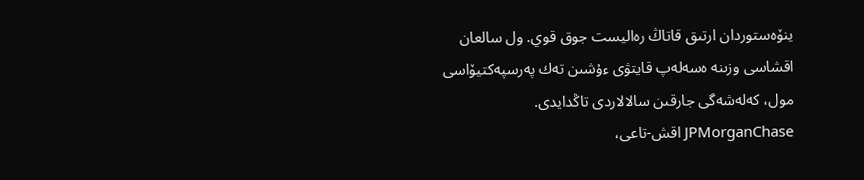ينۆەستوردان ارتىق قاتاڭ رەاليست جوق قوي. ول سالعان اقشاسى وزىنە ەسەلەپ قايتۋى ءۇشىن تەك پەرسپەكتيۆاسى مول، كەلەشەگى جارقىن سالالاردى تاڭدايدى. JPMorganChase اقش-تاعى،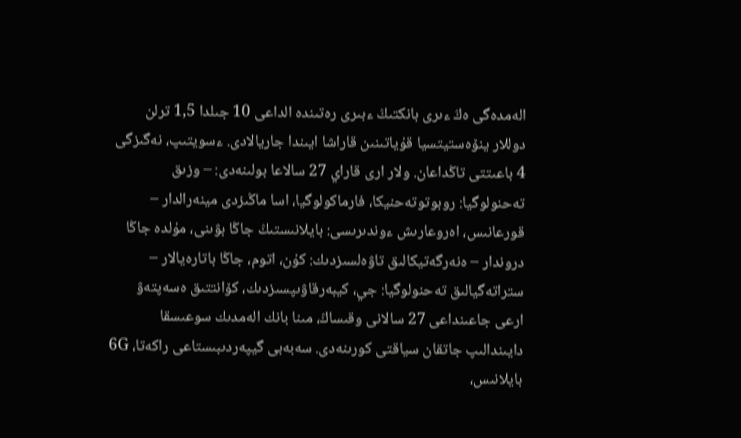الەمدەگى ەڭ ءىرى بانكتىڭ ءبىرى رەتىندە الداعى 10 جىلدا 1,5 ترلن دوللار ينۆەستيتسيا قۇياتىنىن قاراشا ايىندا جاريالادى. ءسويتىپ، نەگىزگى 4 باعىتتى تاڭداعان. ولار ارى قاراي 27 سالاعا بولىنەدى: – وزىق تەحنولوگيا: روبوتوتەحنيكا، فارماكولوگيا، اسا ماڭىزدى مينەرالدار – قورعانىس، اەروعارىش ءوندىرىسى: بايلانىستىڭ جاڭا بۋىنى، مۇلدە جاڭا دروندار – ەنەرگەتيكالىق تاۋەلسىزدىك: كۇن، اتوم، جاڭا باتارەيالار – ستراتەگيالىق تەحنولوگيا: جي، كيبەرقاۋىپسىزدىك، كۆانتتىق ەسەپتەۋ ارعى جاعىنداعى 27 سالانى وقىساڭ، مىنا بانك الەمدىك سوعىسقا دايىندالىپ جاتقان سياقتى كورىنەدى. سەبەبى گيپەردىبىستاعى راكەتا، 6G بايلانىس،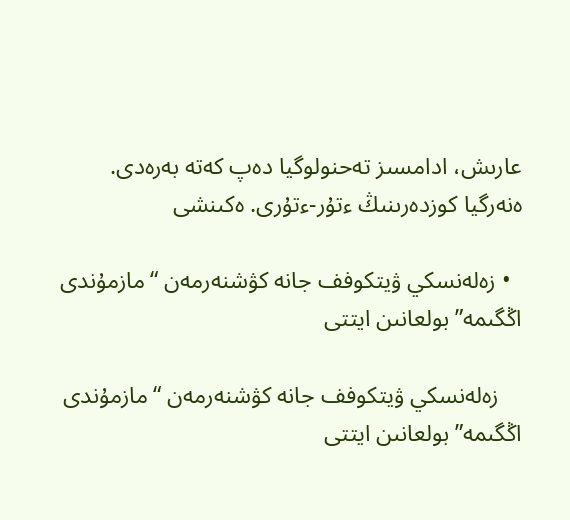عارىش، ادامسىز تەحنولوگيا دەپ كەتە بەرەدى. ەنەرگيا كوزدەرىنىڭ ءتۇر-ءتۇرى. ەكىنشى

  • زەلەنسكي ۋيتكوفف جانە كۋشنەرمەن “مازمۇندى اڭگىمە” بولعانىن ايتتى

    زەلەنسكي ۋيتكوفف جانە كۋشنەرمەن “مازمۇندى اڭگىمە” بولعانىن ايتتى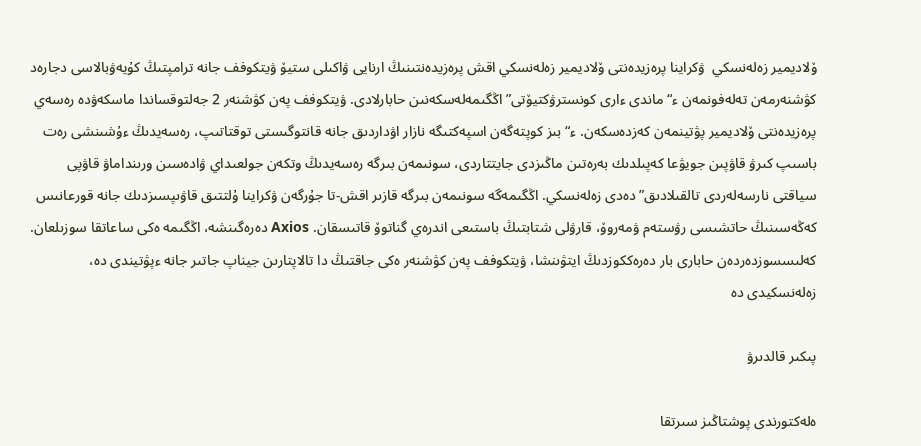ۆلاديمير زەلەنسكي  ۋكراينا پرەزيدەنتى ۆلاديمير زەلەنسكي اقش پرەزيدەنتىنىڭ ارنايى ۋاكىلى ستيۆ ۋيتكوفف جانە ترامپتىڭ كۇيەۋبالاسى دجارەد كۋشنەرمەن تەلەفونمەن ء“ماندى ءارى كونسترۋكتيۆتى” اڭگىمەلەسكەنىن حابارلادى. ۋيتكوفف پەن كۋشنەر 2 جەلتوقساندا ماسكەۋدە رەسەي پرەزيدەنتى ۆلاديمير پۋتينمەن كەزدەسكەن. ء“بىز كوپتەگەن اسپەكتىگە نازار اۋداردىق جانە قانتوگىستى توقتاتىپ، رەسەيدىڭ ءۇشىنشى رەت باسىپ كىرۋ قاۋپىن جويۋعا كەپىلدىك بەرەتىن ماڭىزدى جايتتاردى، سونىمەن بىرگە رەسەيدىڭ وتكەن جولعىداي ۋادەسىن ورىنداماۋ قاۋپى سياقتى نارسەلەردى تالقىلادىق” دەدى زەلەنسكي. اڭگىمەگە سونىمەن بىرگە قازىر اقش-تا جۇرگەن ۋكراينا ۇلتتىق قاۋىپسىزدىك جانە قورعانىس كەڭەسىنىڭ حاتشىسى رۋستەم ۋمەروۆ، قارۋلى شتابتىڭ باستىعى اندرەي گناتوۆ قاتىسقان. Axios دەرەگىنشە، اڭگىمە ەكى ساعاتقا سوزىلعان. كەلىسسوزدەردەن حابارى بار دەرەككوزدىڭ ايتۋىنشا، ۋيتكوفف پەن كۋشنەر ەكى جاقتىڭ دا تالاپتارىن جيناپ جاتىر جانە ءپۋتيندى دە، زەلەنسكيدى دە

پىكىر قالدىرۋ

ەلەكتورندى پوشتاڭىز سىرتقا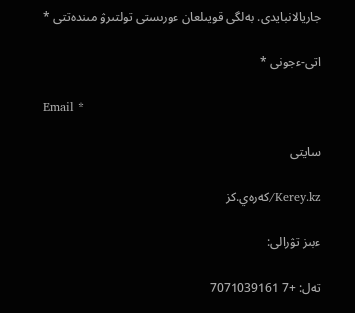جاريالانبايدى. بەلگى قويىلعان ءورىستى تولتىرۋ مىندەتتى *

اتى-ءجونى *

Email *

سايتى

Kerey.kz/كەرەي.كز

ءبىز تۋرالى:

تەل: +7 7071039161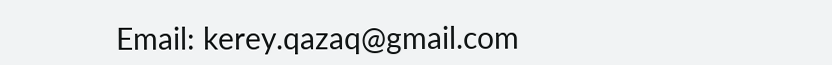Email: kerey.qazaq@gmail.com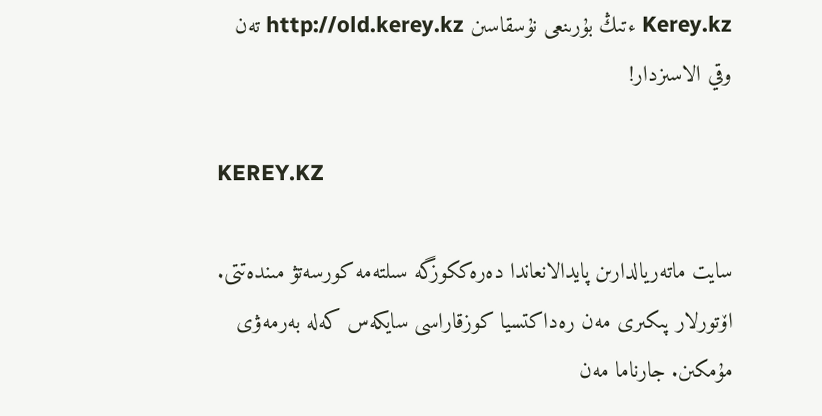Kerey.kz ءتىڭ بۇرىنعى نۇسقاسىن http://old.kerey.kz تەن وقي الاسىزدار!

KEREY.KZ

سايت ماتەريالدارىن پايدالانعاندا دەرەككوزگە سىلتەمە كورسەتۋ مىندەتتى. اۆتورلار پىكىرى مەن رەداكتسيا كوزقاراسى سايكەس كەلە بەرمەۋى مۇمكىن. جارناما مەن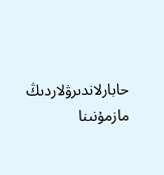حابارلاندىرۋلاردىڭ مازمۇنىنا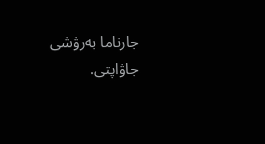جارناما بەرۋشى جاۋاپتى.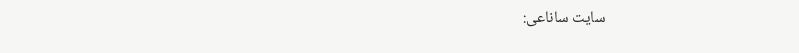سايت ساناعى: